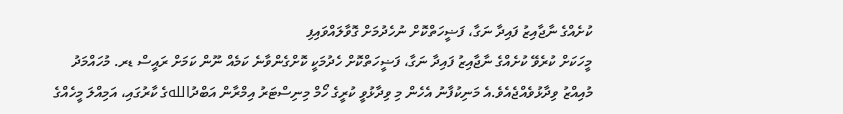ކުށެއްގެ ނާޖާއިޒު ފައިދާ ނަގާ، ފަޟީހަތްކޮށް ނުހެދުމަށް ގޮވާލައްވައިފި
މީހަކަށް ކުރެވޭ ކުށެއްގެ ނާޖާއިޒު ފައިދާ ނަގާ، ފަޟީހަތްކޮށް ހެދުމަކީ ކޮށްގެންވާނެ ކަމެއް ނޫން ކަމަށް ރައީސް ޑރ. މުހައްމަދު މުއިއްޒު ވިދާޅުވެއްޖެއެވެ.އެ މަނިކުފާނު އެހެން މި ވިދާޅުވީ ކުރީގެ ހޯމް މިނިސްޓަރު އިމްރާން އަބްދުاللهގެ ކާރުގައި، އަމިއްލަ މީހެއްގެ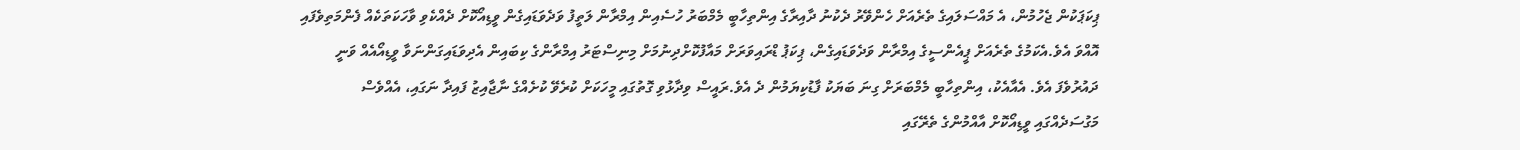ޕިކަޕަކުން ޖެހުމުން، އެ މައްސަލައިގެ ތެރެއަށް ހެންވޭރު ދެކުނު ދާއިރާގެ އިންތިހާބީ މެމްބަރު ހުސެއިން އިމްރާން ލަތީފު ވަދެވަޑައިގެން ވީޑިއޯކޮށް ދެއްކެވި ވާހަކަތަކެއް ފެންމަތިވެފައި އޮއްވަ އެވެ.އެކަމުގެ ތެރެއަށް ޕީއެންސީގެ އިމްރާން ވަދެވަޑައިގެން، ޕިކަޕު ޑްރައިވަރަށް މައާފުކޮށްދިނުމަށް މިނިސްޓަރު އިމްރާންގެ ކިބައިން އެދިވަޑައިގަންނަވާ ވީޑިއޯއެއް ވަނީ ދައުރުވެފަ އެވެ. އެއާއެކު، އިންތިހާބީ މެމްބަރަށް ގިނަ ބަޔަކު ފާޑުކިޔަމުން ދެ އެވެ.ރައީސް ވިދާޅުވި ގޮތުގައި މީހަކަށް ކުރެވޭ ކުށެއްގެ ނާޖާއިޒު ފައިދާ ނަގައި، އެއްވެސް މަގުސަދެއްގައި ވީޑިއޯކޮށް އާއްމުންގެ ތެރޭގައި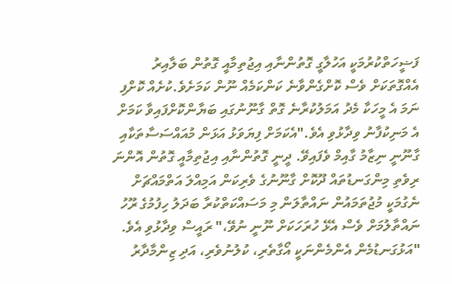ފަޟީހަތްކުރުމަކީ އަހުލާގީ ގޮތުންނާއި އިޖުތިމާއީ ގޮތުން ބަލާއިރު އެއްގޮތަކަށް ވެސް ކޮށްގެންވާނެ ކަންކަމެއް ނޫން ކަމަށެވެ.ކުށެއް ކޮށްފި ނަމަ އެ މީހަކާ މެދު އަމަލުކުރާނެ ގޮތް ގާނޫނުގައި ބަޔާންކޮށްފައިވާ ކަމަށް އެ މަނިކުފާނު ވިދާޅުވި އެވެ."އެކަމަށް ފިޔަވަޅު އަޅަން މުއައްސަސާތަކާއި ގާނޫނީ ނިޒާމު ގާއިމް ވެފައިވޭ. ދީނީ ގޮތުންނާއި އިޖުތިމާއީ ގޮތުން އޮންނަ ރިވެތި މިންގަނޑުތައް ދޫކޮށް ގާނޫނުގެ ވެރިކަން އަމިއްލަ އަތްމައްޗަށް ނެގުމަކީ މުޖުތަމައުން ނައްތާލަން މި މަސައްކަތްކުރާ ބަދަލު ހިފުމުގެ ރޫހު ނައްތާލުމަށް ވެސް އެޅޭ ހުރަހަކަށް ނޫނީ ނުވޭ،" ރައީސް ވިދާޅުވި އެވެ. "އަޅުގަނޑުމެން އެންމެންނަކީ އޯގާތެރި، ކުލުނުވެރި، އަދި ޒިންމާދާރު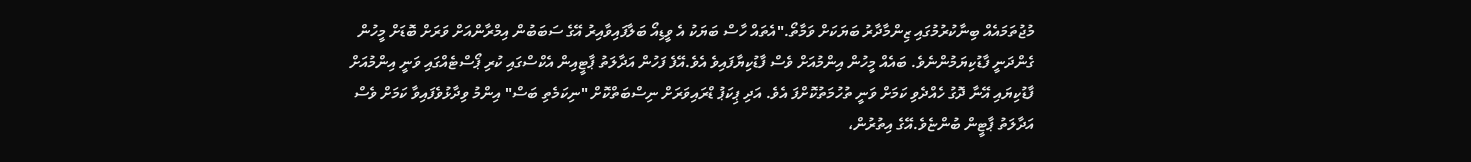މުޖުތަމައެއް ބިނާކުރުމުގައި ޒިންމާދާރު ބަޔަކަށް ވަމާތޯ."އެތައް ހާސް ބަޔަކު އެ ވީޑިއޯ ބަލާފައިވާއިރު އޭގެ ސަބަބުން އިމްރާންއަށް ވަރަށް ބޮޑަށް މީހުން ގެންދަނީ ފާޑުކިޔަމުންނެވެ. ބައެއް މީހުން އިންމުއަށް ވެސް ފާޑުކިޔާފައިވެ އެވެ.އޭފެ ފަހުން އަދާލަތު ޕާޓީއިން އެކްސްގައި ކުރި ޕޯސްޓެއްގައި ވަނީ އިންމުއަށް ފާޑުކިޔައި އޭނާ ދޮގު ހެއްދެވި ކަމަށް ވަނީ ތުހުމަތުކޮށްފަ އެވެ. އަދި ޕިކަޕު ޑްރައިވަރަށް ނިސްބަތްކޮށް "ނިކަމެތި ބަސް" އިންމު ވިދާޅުވެފައިވާ ކަމަށް ވެސް އަދާލަތު ޕާޓީން ބުންޏެވެ.އޭގެ އިތުރުން،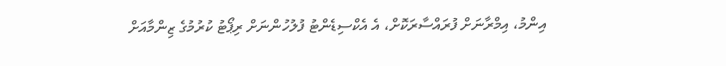އިންމު، އިމްރާނަށް ފުރައްސާރަކޮށް، އެ އެކްސިޑެންޓު ފުލުހުންނަށް ރިޕޯޓު ކުރުމުގެ ޒިންމާއަށް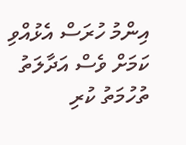އިންމު ހުރަސް އެޅުއްވި ކަމަށް ވެސް އަދާލަތު ތުހުމަތު ކުރި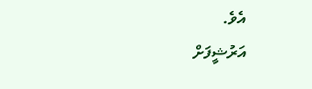އެވެ.
އަރުޝީފަށް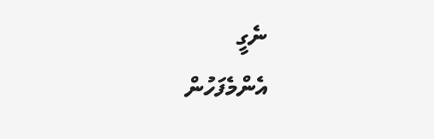ނެގީ
އެންމެފަހުން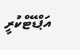އަޕްޑޭޓްކުރީ